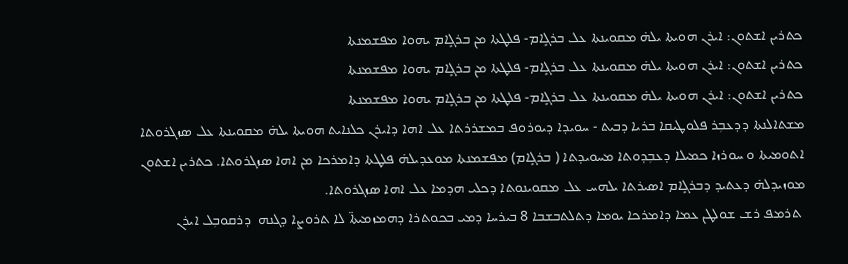ܟܬܪܝܢ ܐܫܬܘܢ: ܐܝܪܢ ܗܘܝܬܐ ܝܠܗ̇ ܡܩܘܝܢܬܐ ܥܠ ܒܪܓܻܐܡ- ܦܠܛܬܐ ܡܢ ܒܪܓܻܐܡ ܝܗܘܐ ܡܦܫܡܢܬܐ
ܟܬܪܝܢ ܐܫܬܘܢ: ܐܝܪܢ ܗܘܝܬܐ ܝܠܗ̇ ܡܩܘܝܢܬܐ ܥܠ ܒܪܓܻܐܡ- ܦܠܛܬܐ ܡܢ ܒܪܓܻܐܡ ܝܗܘܐ ܡܦܫܡܢܬܐ
ܟܬܪܝܢ ܐܫܬܘܢ: ܐܝܪܢ ܗܘܝܬܐ ܝܠܗ̇ ܡܩܘܝܢܬܐ ܥܠ ܒܪܓܻܐܡ- ܦܠܛܬܐ ܡܢ ܒܪܓܻܐܡ ܝܗܘܐ ܡܦܫܡܢܬܐ
ܡܫܬܐܠܢܬܐ ܕܕܥܒܼܪ ܦܠܘܛܝܩܐ ܒܪܝܐ ܕܒܝܬ - ܚܘܝܕܐ ܕܝܘܪܘܦ ܒܡܫܪܪܬܐ ܥܠ ܐܗܐ ܕܐܝܪܢ ܟܠܢܐܝܬ ܗܘܝܬܐ ܝܠܗ̇ ܡܩܘܝܢܬܐ ܥܠ ܣܙܓܪܘܬܐ ܐܬܘܡܝܬܐ ܘ ܚܘܪܙܐ ܟܡܝܠܐ ܕܥܒܼܕܘܬܐ ܡܚܘܝܕܬܐ ( ܒܪܓܻܐܡ) ܡܦܫܡܢܬܐ ܡܘܥܕܝܠܗ̇ ܦܠܛܬܐ ܕܐܡܪܟܐ ܡܢ ܐܗܐ ܣܙܓܪܘܬܐ. ܟܬܪܝܢ ܐܫܬܘܢ ܡܘܙܝܕܠܗ̇ ܕܥܬܝܕ ܕܒܪܓܻܐܡ ܐܣܝܪܬܐ ܝܠܗܚ ܥܠ ܡܩܘܝܢܘܬܐ ܕܟܠܝ ܗܕܡܐ ܥܠ ܐܗܐ ܣܙܓܪܘܬܐ.
 ܬܪܡܦ ܪܫ ܫܘܠܛܢ ܥܡܐ ܕܐܡܪܟܐ ܝܘܡܐ ܕܬܠܬܒܫܒܐ 8 ܒܝܪܚܐ ܕܡܝ ܒܟܘܬܪܐ ܕܗܡܙܡܝܬܐ̈ ܠܐ ܬܪܘܨܐ ܕܓܢܗ  ܕܪܩܘܒܼܠ ܐܝܪܢ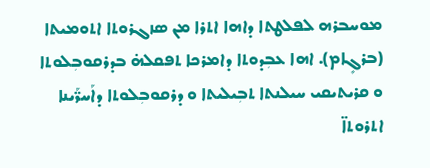ܡܘܚܒܪܗ ܠܦܠܛܬܐ ܕܐܗܐ ܐܬܪܐ ܡܢ ܣܙܓܪܘܬܐ ܐܬܘܡܝܬܐ (ܒܪܓܻܐܡ). ܐܗܐ ܥܒܼܕܘܬܐ ܕܐܡܪܟܐ ܬܦܩܠܗ̇ ܒܕܪܩܘܒܼܠܘܬܐ ܘ ܩܪܝܬܝܩܝ ܚܝܠܢܬܐ ܬܒܼܝܠܝܬܐ ܘ ܕܪܩܘܒܼܠܘܬܐ ܕܐܰܚܪ̈ܰܝܢܐ ܐܬܪܘܬܐ̈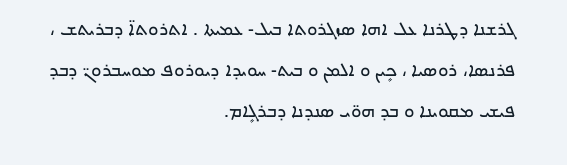ܓܪܫܢܐ ܕܛܪܢܐ ܥܠ ܐܗܐ ܣܙܓܪܘܬܐ ܒܝܠ- ܥܡܝܬܐ . ܐܬܪܘܬܐ̈ ܕܒܪܝܬܫ ، ܦܪܢܣܐ، ܪܘܣܝܐ ، ܟܻܝܢ ܘ ܐܠܡܢ ܘ ܒܝܬ- ܚܘܝܕܐ ܕܝܘܪܘܦ ܡܘܚܒܪܘܢ̈ ܕܒܕ ܦܝܫܝ ܡܩܘܝܢܐ ܘ ܒܕ ܗܘ̈ܝ ܣܢܕܢܐ ܕܒܪܓܻܐܡ.